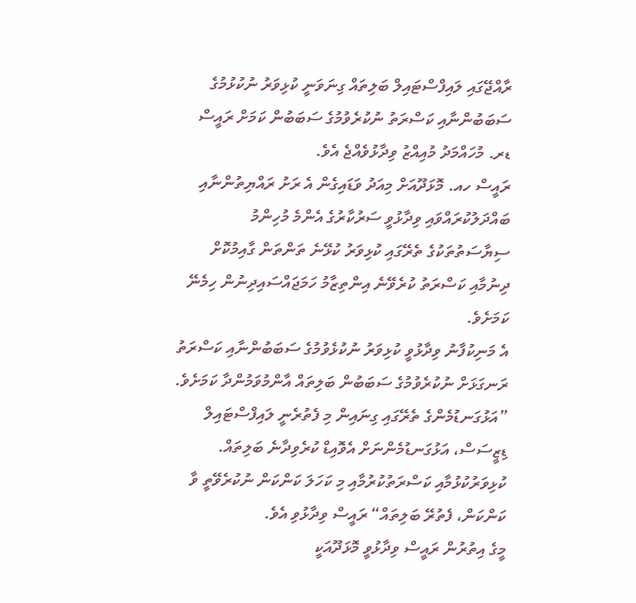ރާއްޖޭގައި ލައިފްސްޓައިލް ބަލިތައް ގިނަވަނީ ކުޅިވަރު ނުކުޅުމުގެ ސަބަބުންނާއި ކަސްރަތު ނުކުރެވުމުގެ ސަބަބުން ކަމަށް ރައީސް ޑރ. މުހައްމަދު މުއިއްޒު ވިދާޅުވެއްޖެ އެވެ.
ރައީސް ހއ. މޮޅަދޫއަށް މިއަދު ވަޑައިގެން އެ ރަށު ރައްޔިތުންނާއި ބައްދަލުކުރައްވައި ވިދާޅުވީ ސަރުކާރުގެ އެންމެ މުހިންމު ސިޔާސަތުތަކުގެ ތެރޭގައި ކުޅިވަރު ކުޅޭނެ ތަންތަން ގާއިމުކޮށް ދިނުމާއި ކަސްރަތު ކުރެވޭނެ އިންތިޒާމު ހަމަޖައްސައިދިނުން ހިމެނޭ ކަމަށެވެ.
އެ މަނިކުފާނު ވިދާޅުވީ ކުޅިވަރު ނުކުޅެވުމުގެ ސަބަބުންނާއި ކަސްރަތު ރަނގަޅަށް ނުކުރެވުމުގެ ސަބަބުން ބަލިތައް އާންމުވަމުންދާ ކަމަށެވެ.
”އަޅުގަނޑުމެންގެ ތެރޭގައި ގިނައިން މި ފެތުރެނީ ލައިފްސްޓައިލް ޑިޒީސަސް، އަޅުގަނޑުމެންނަށް އެވޮއިޑް ކުރެވިދާނެ ބަލިތައް. ކުޅިވަރުކުޅުމާއި ކަސްރަތުކުރުމާއި މި ކަހަލަ ކަންކަން ނުކުރެވޭތީ ވާ ކަންކަން، ފެތުރޭ ބަލިތައް“ ރައީސް ވިދާޅުވި އެވެ.
މީގެ އިތުރުން ރައީސް ވިދާޅުވީ މޮޅަދޫއަކީ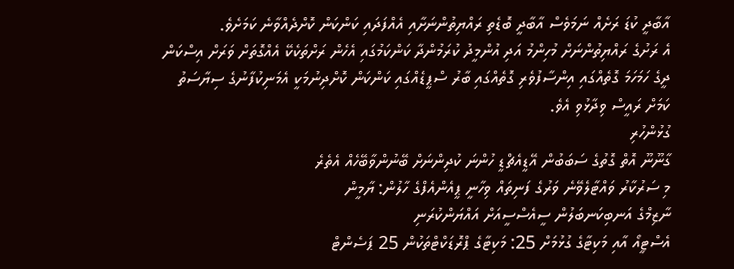އާބާދީ ކުޑަ ރަށެއް ނަމަވެސް އާބާދީ ބޮޑެތި ރައްޔިތުންނަށާއި އެއްފަދައި ކަންކަން ކޮށްދެއްވާނެ ކަމަށެވެ.
އެ ރަށުގެ ރައްޔިތުންނަށް މުހިންމު އަދި އުންމީދު ކުރަމުންދާ ކަންކަމުގައި އެހެން ރަށްތަކެކޭ އެއްގޮތަށް ވަރަށް އިސްކަން ދީގެ ހަމަހަމަ ގޮތެއްގައި އިންސާފުވެރި ގޮތެއްގައި ބާރު ސްޕީޑެއްގައި ކަންކަން ކޮށްދިނުމަކީ އެމަނިކުފާނުގެ ސިޔާސަތު ކަމަށް ރައީސް ވިދާޅުވި އެވެ.
ގުޅުންހުރި
ގާނޫނޫ އޮތް ގޮތުގެ ސަބަބުން އޭޑީއެޗްޑީ ހުންނަ ކުދިންނަށް ބޭނުންވާބޭހެއް އެތެރެ
މި ސަރުކާރު ވައްޓާލެވޭނެ ވަރުގެ ފަނިތައް ވިހާނީ ޕީއެންއެފްގެ ހާލުން: ޔާމީން
ނާޒިމްގެ އަނބިކަނބަލުން ސީއެސްސީއަށް އައްޔަންކުރަނި
އެސްޓީއޯ އާއި މަކިޓާގެ ގުޅުމަށް 25: މަކިޓާގެ ޕްރޮޑަކްޓްތަކުން 25 ޕަސެންޓް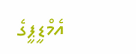އެމްޑީޕީގެ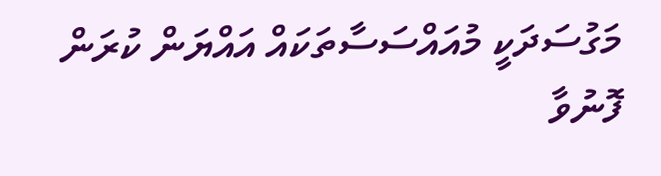މަގުސަދަކީ މުއައްސަސާތަކައް އައްޔަން ކުރަން ފޮނުވާ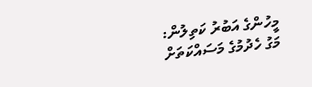މީހުންގެ އަބުރު ކަތިލުން:
މަގު ހެދުމުގެ މަސައްކަތަށް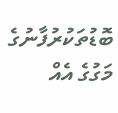ބޮޑުތަކުރުފާނުގެ މަގުގެ އެއް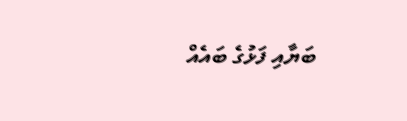ބަޔާއި ފަޅުގެ ބައެއް